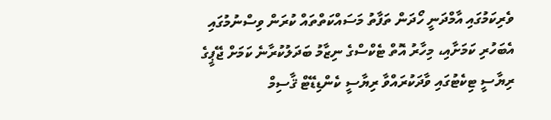ވެރިކަމުގައި އާމްދަނީ ހޯދަން ތަފާތު މަސައްކަތްތައް ކުރަން ވިސްނުމުގައި އެބަހުރި ކަމަށާއި، މިހާރު އޮތް ޓެކްސްގެ ނިޒާމު ބަދަލުކުރާނެ ކަމަށް ޖޭޕީގެ ރިޔާސީ ޓިކެޓުގައި ވާދަކުރައްވާ ރިޔާސީ ކެންޑިޑޭޓް ޤާސިމް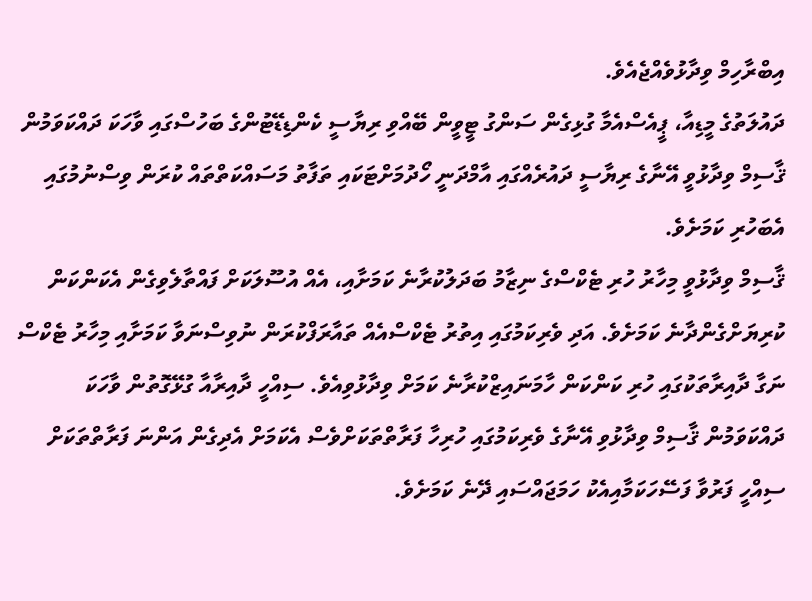އިބްރާހިމް ވިދާޅުވެއްޖެއެވެ.
ދައުލަތުގެ މީޑިއާ، ޕީއެސްއެމާ ގުޅިގެން ސަންގު ޓީވީން ބޭއްވި ރިޔާސީ ކެންޑިޑޭޓުންގެ ބަހުސްގައި ވާހަކަ ދައްކަވަމުން ޤާސިމް ވިދާޅުވީ އޭނާގެ ރިޔާސީ ދައުރެއްގައި އާމްދަނީ ހޯދުމަށްޓަކައި ތަފާތު މަސައްކަތްތައް ކުރަން ވިސްނުމުގައި އެބަހުރި ކަމަށެވެ.
ޤާސިމް ވިދާޅުވީ މިހާރު ހުރި ޓެކްސްގެ ނިޒާމު ބަދަލުކުރާނެ ކަމަށާއި، އެއް އުސޫލަކަށް ފައްތާލެވިގެން އެކަންކަން ކުރިޔަށްގެންދާނެ ކަމަށެވެ. އަދި ވެރިކަމުގައި އިތުރު ޓެކްސްއެއް ތައާރަފްކުރަން ނުވިސްނަވާ ކަމަށާއި މިހާރު ޓެކްސް ނަގާ ދާއިރާތަކުގައި ހުރި ކަންކަން ހާމަނައިޒްކުރާނެ ކަމަށް ވިދާޅުވިއެވެ. ސިއްހީ ދާއިރާއާ ގުޅޭގޮތުން ވާހަކަ ދައްކަވަމުން ޤާސިމް ވިދާޅުވި އޭނާގެ ވެރިކަމުގައި ހުރިހާ ފަރާތްތަކަށްވެސް އެކަމަށް އެދިގެން އަންނަ ފަރާތްތަކަށް ސިއްހީ ފަރުވާ ފަސޭހަކަމާއިއެކު ހަމަޖައްސައި ދޭނެ ކަމަށެވެ.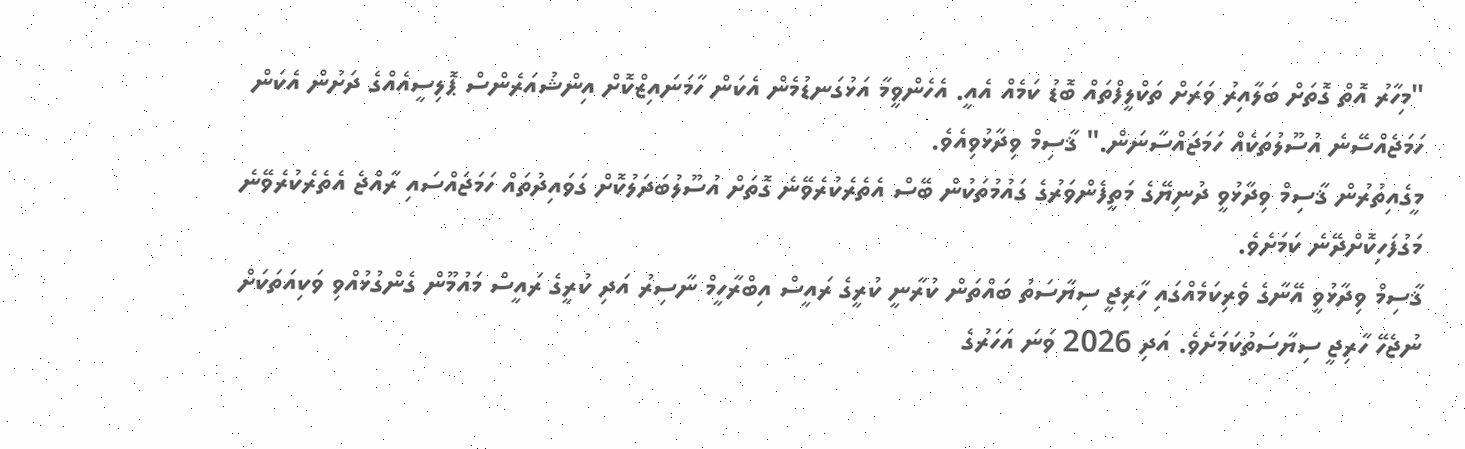"މިހާރު އޮތް ގޮތަށް ބަލާއިރު ވަރަށް ތަކްލީފްތައް ބޮޑު ކަމެއް އެއީ. އެހެންވީމާ އަޅުގަނޑުމެން އެކަން ހާމަނައިޒްކޮށް އިންޝުއަރެންސް ޕޮލިސީއެއްގެ ދަށުން އެކަން ހަމަޖެއްސޭނެ އުސޫލުތަކެއް ހަމަޖައްސާނަން." ޤާސިމް ވިދާޅުވިއެވެ.
މީގެއިތުރުން ޤާސިމް ވިދާޅުވީ ދުނިޔޭގެ މަތީފެންވަރުގެ ގައުމުތަކުން ބޭސް އެތެރެކުރެވޭނެ ގޮތަށް އުސޫލުބަދަލުކޮށް ގަވައިދުތައް ހަމަޖައްސައި ރާއްޖެ އެތެރެކުރެވޭނެ މަގުފަހިކޮށްދޭނެ ކަމަށެވެ.
ޤާސިމް ވިދާޅުވީ އޭނާގެ ވެރިކަމެއްގައި ހާރިޖީ ސިޔާސަތު ބައްތަން ކުރާނީ ކުރީގެ ރައީސް އިބްރާހީމް ނާސިރު އަދި ކުރީގެ ރައީސް މައުމޫން ގެންގުޅުއްވި ވަކިއަތަކަށް ނުޖެހޭ ހާރިޖީ ސިޔާސަތުކަމަށެވެ. އަދި 2026 ވަނަ އަހަރުގެ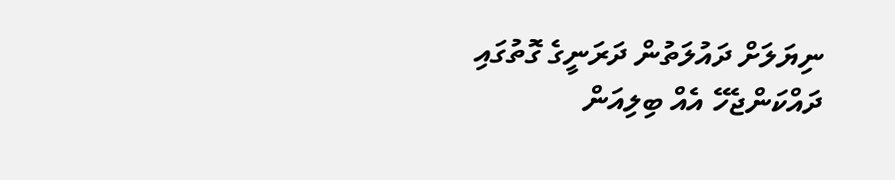ނިޔަލަށް ދައުލަތުން ދަރަނީގެ ގޮތުގައި ދައްކަންޖެހޭ އެއް ބިލިއަން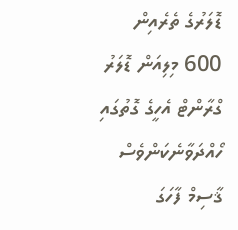ޑޮލަރުގެ ތެރެއިން 600 މިލިއަން ޑޮލަރު ގްރާންޓް އެހީގެ ގޮތުގައި ހޯއްދަވާނެކަންވެސް ޤާސިމް ފާހަގަ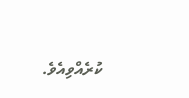ކުރެއްވިއެވެ.